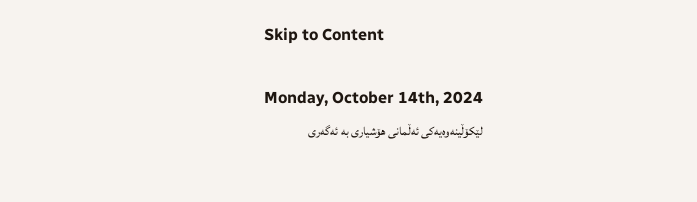Skip to Content

Monday, October 14th, 2024
لێکۆڵینه‌وه‌یه‌كی ئه‌ڵمانی هۆشیاری به‌ ئه‌گه‌ری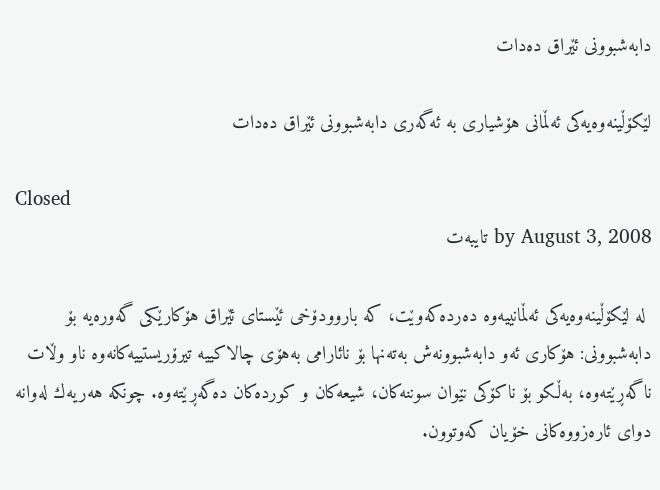دابه‌شبوونی ئێراق ده‌دات

لێکۆڵینه‌وه‌یه‌كی ئه‌ڵمانی هۆشیاری به‌ ئه‌گه‌ری دابه‌شبوونی ئێراق ده‌دات

Closed
by August 3, 2008 تایبەت

 له‌ لێكۆڵینه‌وه‌یه‌كی ئه‌ڵمانییه‌وه ده‌رده‌كه‌وێت، كه باروودۆخی ئێستای ئێراق هۆكارێكی گه‌وره‌یه بۆ دابه‌شبوونی: هۆكاری ئه‌و دابه‌شبوونه‌ش به‌ته‌نها بۆ نائارامی به‌هۆی چالاكییه تیرۆریستییه‌كانه‌وه ناو وڵات ناگه‌ڕێته‌وه، به‌ڵكو بۆ ناكۆكی نێوان سوننه‌‌كان، شیعه‌كان و كورده‌كان ده‌گه‌ڕێته‌وه. چونكه هه‌‌ریه‌ك له‌وانه‌ دوای ئاره‌زووه‌كانی خۆیان كه‌وتوون.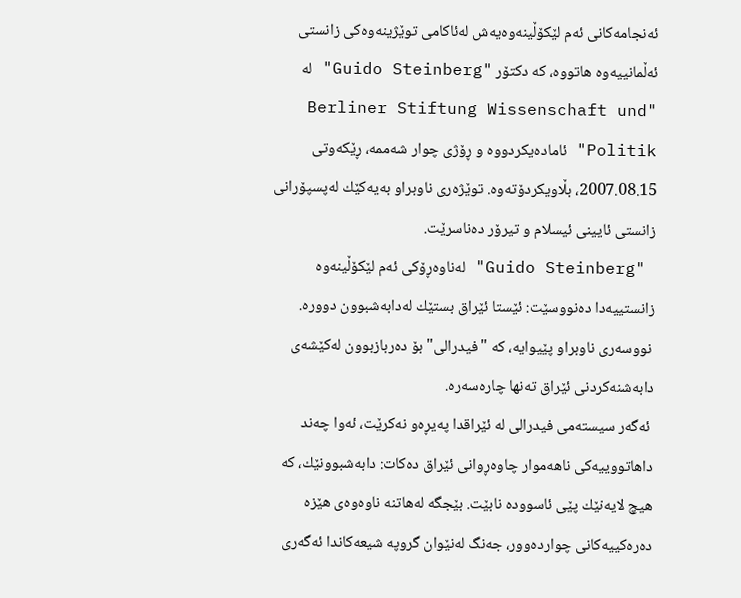ئه‌نجامه‌كانی ئه‌م لێكۆڵینه‌وه‌یه‌ش له‌ئاكامی توێژینه‌وه‌كی زانستی ئه‌ڵمانییه‌وه هاتووه، که دكتۆر "Guido Steinberg" له "Berliner Stiftung Wissenschaft und Politik" ئاماده‌‌یکردووه و ڕۆژی چوار شه‌ممه، ڕێكه‌وتی 2007.08.15، بڵاویکردۆته‌وه. توێژه‌ری ناوبراو به‌یه‌كێك له‌پسپۆرانی زانستی ئایینی ئیسلام و تیرۆر ده‌ناسرێت.
 "Guido Steinberg" له‌ناوه‌ڕۆكی ئه‌م لێكۆڵینه‌وه زانستییه‌دا ده‌نووسێت: ئێستا ئێراق بستێك له‌دابه‌شبوون دووره.
 نووسه‌ری ناوبراو پێیوایه، كه "فیدرالی" بۆ ده‌ربازبوون له‌کێشه‌ی‌ دابه‌شنه‌كردنی ئێراق ته‌نها چاره‌سه‌ره.
 ئه‌‌گه‌ر سیسته‌می فیدرالی له ئێراقدا په‌یڕه‌و نه‌كرێت، ئه‌وا چه‌ند داهاتووییه‌كی ناهه‌موار چاوه‌ڕوانی ئێراق ده‌كات: دابه‌شبوونێك، که هیچ لایه‌نێك پێی ئاسووده نابێت. بێجگه له‌هاتنه‌ ناوه‌وه‌ی هێزه ده‌ره‌كییه‌كانی چوارده‌وور، جه‌نگ له‌نێوان گروپه شیعه‌كاندا ئه‌گه‌ری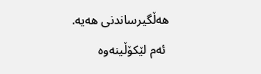هه‌ڵگیرساندنی هه‌یه.
 ئه‌م لێكۆڵینه‌وه‌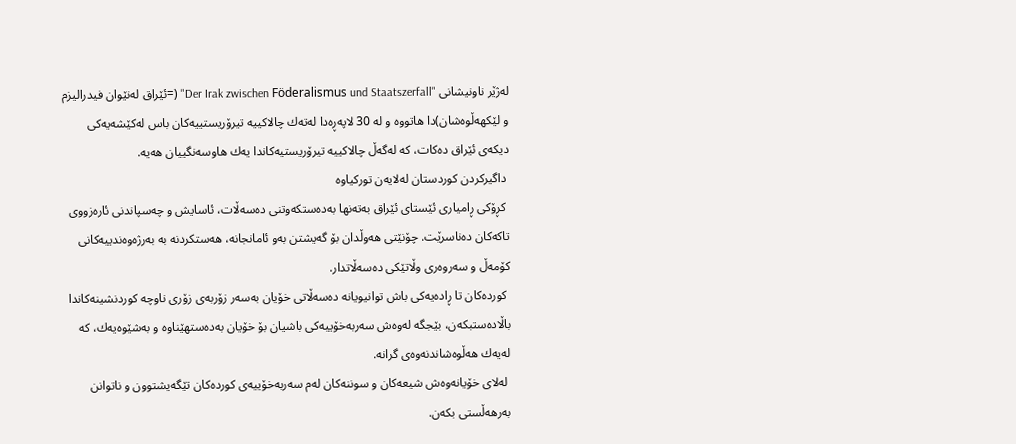له‌ژێر ناونیشانی "Der Irak zwischen Föderalismus und Staatszerfall" (=ئێراق له‌نێوان فیدرالیزم و لێكهه‌ڵوه‌شان)دا هاتووه و له‌ 30 لاپه‌ڕه‌دا له‌ته‌ك چالاكییه تیرۆریستییه‌كان باس له‌كێشه‌یه‌كی دیكه‌‌ی ئێراق ده‌كات، که له‌گه‌ڵ‌ چالاكییه‌ تیرۆریستیه‌كاندا یه‌ك هاوسه‌نگییان هه‌یه.
 داگیركردن كوردستان له‌لایه‌ن توركیاوه
 كڕۆكی ڕامیاری ئێستای ئێراق به‌ته‌نها به‌ده‌ستكه‌وتنی ده‌سه‌ڵات، ئاسایش و چه‌سپاندنی ئاره‌زوو‌ی تاكه‌كان ده‌ناسرێت. چۆنێتی هه‌وڵدان بۆ گه‌یشتن به‌و ئامانجانه‌، هه‌ستكردنه به‌ به‌رژه‌وه‌ندییه‌كانی كۆمه‌ڵ و سه‌روه‌ری وڵاتێكی ده‌سه‌ڵاتدار.
 كورده‌كان تا ڕاده‌یه‌كی باش توانیویانه ده‌سه‌ڵاتی خۆیان به‌سه‌ر زۆربه‌ی زۆری ناوچه‌ كوردنشینه‌کاندا باڵاده‌ستبكه‌ن، بێجگه له‌وه‌ش سه‌ربه‌خۆییه‌كی باشیان بۆ خۆیان به‌ده‌ستهێناوه و به‌شێوه‌یه‌ك، كه له‌یه‌ك هه‌ڵوه‌شاندنه‌وه‌ی گرانه.
 له‌لای خۆیانه‌وه‌ش شیعه‌كان و سوننه‌كان له‌م سه‌ربه‌خۆییه‌ی كورده‌كان تێگه‌یشتوون و ناتوانن به‌رهه‌ڵستی بكه‌ن.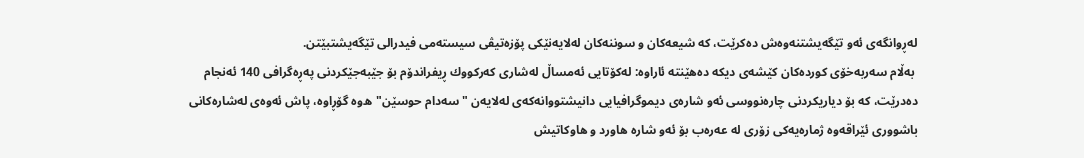له‌ڕوانگه‌ی ئه‌و تێگه‌یشتنه‌وه‌ش ده‌كرێت، كه شیعه‌كان و سوننه‌كان له‌لایه‌نێكی پۆزه‌تیڤی سیسته‌می فیدرالی تێگه‌یشتبێتن.
 به‌ڵام سه‌ربه‌خۆی كورده‌كان كێشه‌ی دیكه ده‌هێنته‌ ئاراوه: له‌كۆتایی ئه‌مساڵ له‌شاری كه‌ركووك ڕیفراندۆم بۆ جێبه‌جێكردنی په‌ڕه‌گرافی 140 ئه‌نجام ده‌درێت، که بۆ دیاریكردنی چاره‌نووسی ئه‌و شاره‌ی دیموگرافیایی دانیشتووانه‌كه‌ی له‌لایه‌ن "سه‌دام حوسێن"ه‌وه گۆڕاوه، پاش‌ ئه‌وه‌ی له‌شاره‌كانی باشووری ئێراقه‌وه ژماره‌یه‌كی زۆری له عه‌ره‌ب بۆ ئه‌و شاره هاورد و هاوكاتیش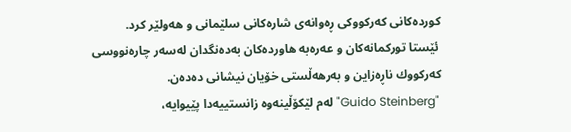كورده‌كانی كه‌ركووكی ڕه‌وانه‌ی شاره‌كانی سلێمانی و هه‌ولێر كرد.
 ئێستا توركمانه‌كان و عه‌ره‌به هاورده‌كان به‌ده‌نگدان له‌سه‌ر چاره‌نووسی كه‌ركووك ناڕه‌زاین و به‌رهه‌ڵستی خۆیان نیشانی ده‌ده‌ن.
 "Guido Steinberg" له‌م لێكۆڵینه‌وه زانستییه‌دا پێیوایه،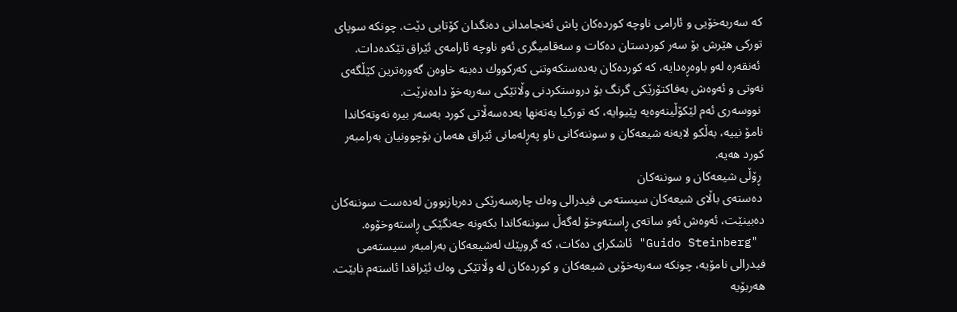كه سه‌ربه‌خۆیی و ئارامی ناوچه‌ كورده‌كان پاش ئه‌نجامدانی ده‌نگدان كۆتایی دێت. چونكه سوپای توركی هێرش بۆ سه‌ر كوردستان ده‌كات و سه‌قامیگری ئه‌و ناوچه ئارامه‌ی ئێراق تێكده‌دات.
 ئه‌نقه‌ره له‌و باوه‌ڕه‌دایه، كه كورده‌كان به‌ده‌ستكه‌وتنی كه‌ركووك ده‌بنه خاوه‌ن گه‌وره‌ترین كێڵگه‌ی نه‌وتی و ئه‌وه‌ش به‌فاكتۆرێكی گرنگ بۆ دروستكردنی وڵاتێكی سه‌ربه‌خۆ داده‌نرێت.
 نووسه‌ری ئه‌م لێكۆڵینه‌وه‌یه پێیوایه، كه توركیا به‌ته‌نها به‌ده‌سه‌ڵاتی كورد به‌سه‌ر بیره نه‌وته‌كاندا نامۆ نییه، به‌ڵكو لایه‌نه شیعه‌كان و سوننه‌كانی ناو په‌ڕله‌مانی ئێراق هه‌مان بۆچوونیان به‌رامبه‌ر كورد هه‌یه.
 ڕۆڵی شیعه‌كان و سوننه‌كان
 ده‌سته‌ی باڵای شیعه‌كان سیسته‌می فیدرالی وه‌ك چاره‌سه‌رێكی ده‌ربازبوون له‌ده‌ست سوننه‌كان ده‌بینێت، ئه‌وه‌ش ئه‌و ساته‌ی ڕاسته‌وخۆ له‌گه‌ڵ سوننه‌كاندا بكه‌ونه‌ جه‌نگێكی ڕاسته‌وخۆوه.
 "Guido Steinberg" ئاشکرای ده‌كات، كه گروپێك له‌شیعه‌كان به‌رامبه‌ر سیسته‌می فیدرالی نامۆیه، چونكه سه‌ربه‌خۆیی شیعه‌كان و كورده‌كان له وڵاتێكی وه‌ك ئێراقدا ئاسته‌م نابێت. هه‌ربۆیه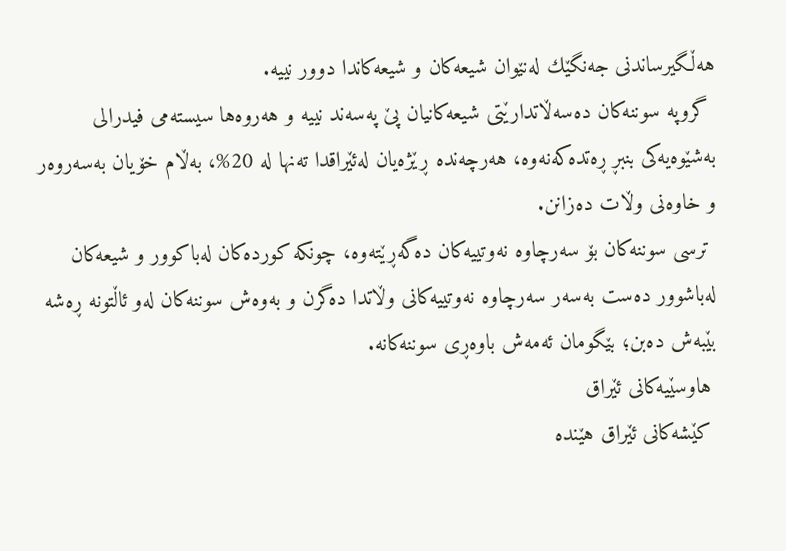هه‌ڵگیرساندنی جه‌نگێك له‌نێوان شیعه‌كان و شیعه‌كاندا دوور نییه.
 گروپه سوننه‌كان ‌ده‌سه‌ڵاتدارێتی شیعه‌كانیان پێ په‌سه‌ند نییه و هه‌روه‌ها سیسته‌می فیدرالی به‌شێوه‌یه‌كی بنبڕ ڕه‌تده‌كه‌نه‌وه، هه‌رچه‌نده ڕێژه‌یان له‌ئێراقدا ته‌نها له 20%، به‌ڵام خۆیان به‌سه‌روه‌ر و خاوه‌نی وڵات ده‌زانن.
 ترسی سوننه‌كان بۆ سه‌رچاوه نه‌وتییه‌كان ده‌گه‌ڕێته‌وه، چونكه كورده‌كان له‌باكوور و شیعه‌كان له‌باشوور ده‌ست به‌سه‌ر سه‌رچاوه نه‌وتییه‌كانی وڵاتدا ده‌گرن و به‌وه‌ش سوننه‌كان له‌و ئاڵتونه ڕه‌شه بێبه‌ش ده‌بن؛ بێگومان ئه‌مه‌ش ‌باوه‌ڕی سوننه‌كانه.
 هاوسێیه‌كانی ئێراق
 كێشه‌كانی ئێراق هێنده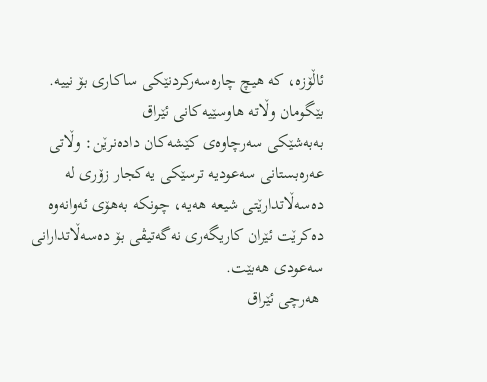ئاڵۆزه، كه هیچ چاره‌سه‌ركردنێكی ساكاری بۆ نییه. بێگومان وڵاته هاوسێیه‌كانی ئێراق به‌به‌شێكی ‌سه‌رچاوه‌‌ی كێشه‌كان داده‌نرێن: وڵاتی عه‌ره‌بستانی سه‌عودیه ترسێكی یه‌كجار زۆری له‌ ده‌سه‌ڵاتدارێتی شیعه هه‌یه، چونكه به‌هۆی ئه‌وانه‌وه ده‌كرێت ئێران كاریگه‌ری نه‌گه‌تیڤی بۆ ده‌سه‌ڵاتدارانی سه‌عودی هه‌بێت.
 هه‌رچی ئێراق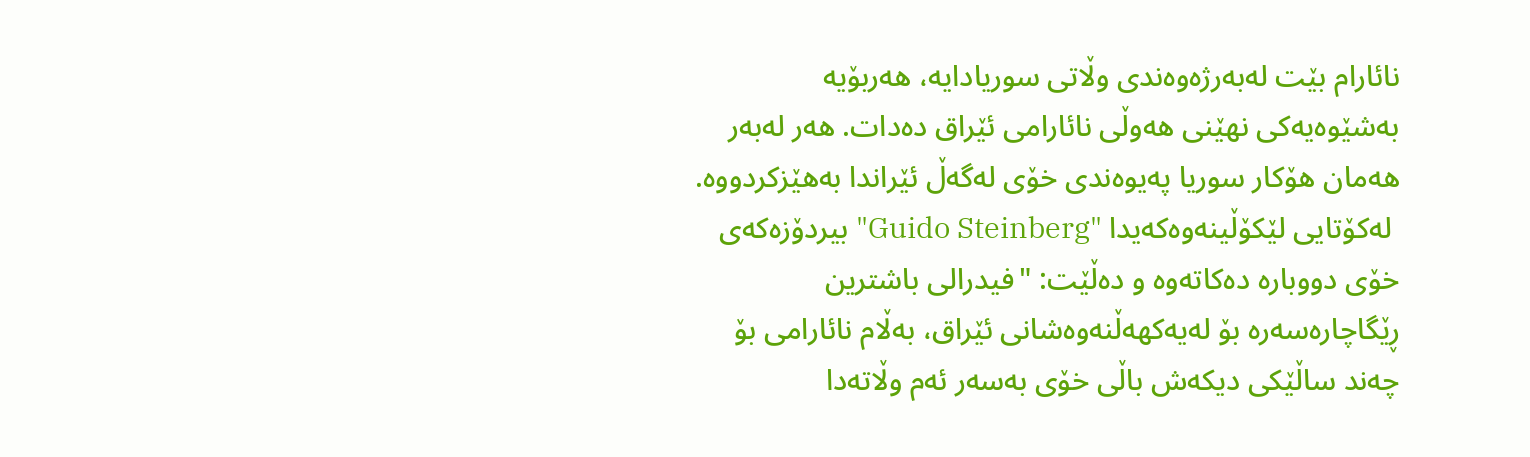نائارام بێت له‌به‌رژه‌‌وه‌ندی وڵاتی سوریادایه، هه‌ربۆیه به‌شێوه‌یه‌كی نهێنی هه‌وڵی نائارامی ئێراق ده‌دات. هه‌ر له‌به‌ر هه‌مان هۆكار سوریا په‌یوه‌ندی خۆی له‌گه‌ڵ‌ ئێراندا به‌هێزكردووه.
 له‌كۆتایی لێكۆڵینه‌وه‌كه‌یدا "Guido Steinberg" بیردۆزه‌كه‌ی خۆی دووباره ده‌كاته‌وه و ده‌ڵێت: "فیدرالی باشترین ڕێگاچاره‌سه‌ره بۆ له‌یه‌كهه‌ڵنه‌وه‌شانی ئێراق، به‌ڵام نائارامی بۆ چه‌ند ساڵێكی دیكه‌ش باڵی خۆی به‌سه‌ر ئه‌م وڵاته‌دا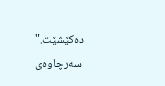ده‌كێشێت."
 سه‌رچاوه‌ی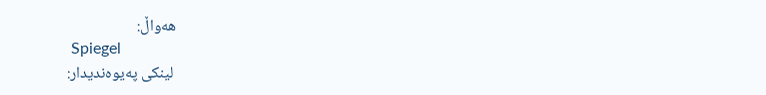هه‌واڵ:
 Spiegel
 لینكی په‌یوه‌ندیدار: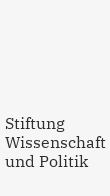Stiftung Wissenschaft und Politik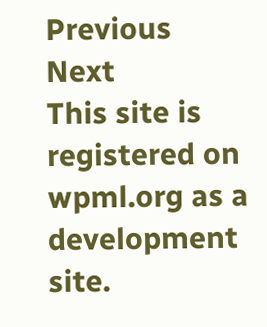Previous
Next
This site is registered on wpml.org as a development site.